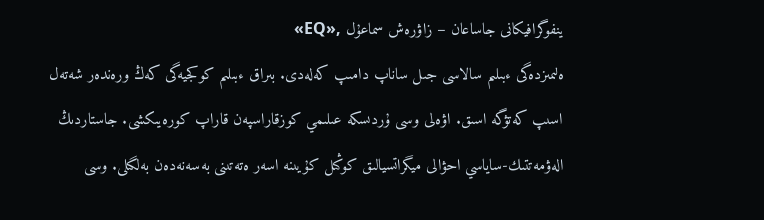ينفوگرافيكانى جاساعان – زاۋرەش سماعۇل ,«EQ»
ەلىمىزدەگى ءبىلىم سالاسى جىل ساناپ دامىپ كەلەدى. بىراق ءبىلىم كوكجيەگى كەڭ ورەندەر شەتەل اسىپ كەتۋگە اسىق. اۋەلى وسى ۇردىسكە عىلىمي كوزقاراسپەن قاراپ كورەيىكشى. جاستاردىڭ الەۋمەتتىك-ساياسي احۋالى ميگراتسيالىق كوڭىل كۇيىنە اسەر ەتەتىنى بەسەنەدەن بەلگىلى. وسى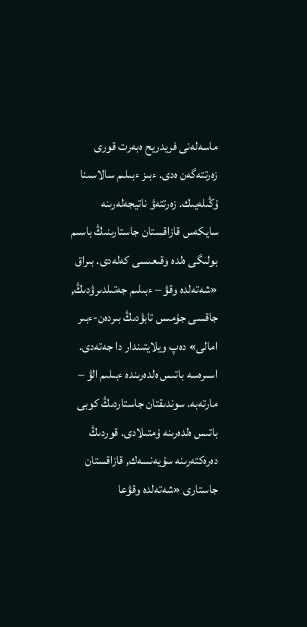ماسەلەنى فريدريح ەبەرت قورى زەرتتەگەن ەدى. ءبىز ءبىلىم سالاسىنا ۇڭىلەيىك. زەرتتەۋ ناتيجەلەرىنە سايكەس قازاقستان جاستارىنىڭ باسىم بولىگى ەلدە وقىعىسى كەلەدى. بىراق «شەتەلدە وقۋ – ءبىلىم جەتىلدىرۋدىڭ, جاقسى جۇمىس تابۋدىڭ بىردەن-ءبىر امالى» دەپ ويلايتىندار دا جەتەدى. اسىرەسە باتىس ەلدەرىندە ءبىلىم الۋ – مارتەبە. سوندىقتان جاستاردىڭ كوبى باتىس ەلدەرىنە ۇمتىلادى. قوردىڭ دەرەكتەرىنە سۇيەنسەك, قازاقستان جاستارى «شەتەلدە وقۋعا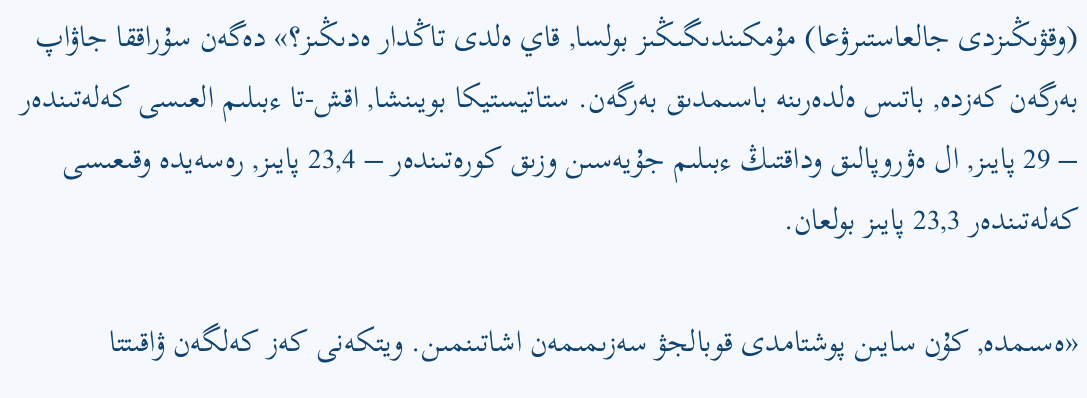(وقۋىڭىزدى جالعاستىرۋعا) مۇمكىندىگىڭىز بولسا, قاي ەلدى تاڭدار ەدىڭىز؟» دەگەن سۇراققا جاۋاپ بەرگەن كەزدە, باتىس ەلدەرىنە باسىمدىق بەرگەن. ستاتيستيكا بويىنشا, اقش-تا ءبىلىم العىسى كەلەتىندەر – 29 پايىز, ال ەۋروپالىق وداقتىڭ ءبىلىم جۇيەسىن وزىق كورەتىندەر – 23,4 پايىز, رەسەيدە وقىعىسى كەلەتىندەر 23,3 پايىز بولعان.

«ەسىمدە, كۇن سايىن پوشتامدى قوبالجۋ سەزىمىمەن اشاتىنمىن. ويتكەنى كەز كەلگەن ۋاقىتتا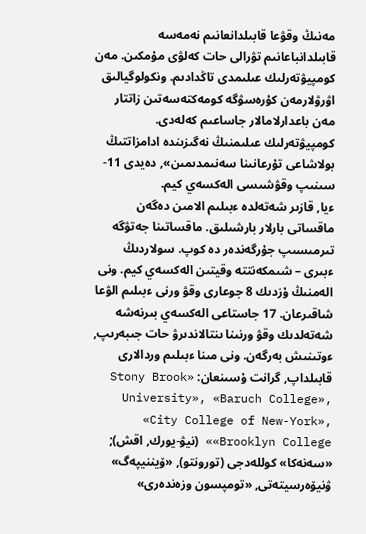مەنىڭ وقۋعا قابىلدانعانىم نەمەسە قابىلدانباعانىم تۋرالى حات كەلۋى مۇمكىن. مەن كومپيۋتەرلىك عىلىمدى تاڭدادىم. ونكولوگيالىق اۋرۋلارمەن كۇرەسۋگە كومەكتەسەتىن زاتتار مەن باعدارلامالار جاساعىم كەلەدى. كومپيۋتەرلىك عىلىمنىڭ نەگىزىندە ادامزاتتىڭ بولاشاعى تۇرعانىنا سەنىمدىمىن», دەيدى 11-سىنىپ وقۋشىسى الەكسەي كيم.
ءيا, قازىر شەتەلدە ءبىلىم الامىن دەگەن ماقساتى بارلار بارشىلىق. ماقساتىنا جەتۋگە تىرمىسىپ جۇرگەندەر دە كوپ. سولاردىڭ ءبىرى – شىمكەنتتە وقيتىن الەكسەي كيم. ونى الەمنىڭ ۇزدىك 8 جوعارى وقۋ ورنى ءبىلىم الۋعا شاقىرعان. 17 جاستاعى الەكسەي بىرنەشە شەتەلدىك وقۋ ورنىنا ىنتالاندىرۋ حات جىبەرىپ, ءوتىنىش بەرگەن. ونى مىنا ءبىلىم وردالارى قابىلداپ, گرانت ۇسىنعان: «Stony Brook University», «Baruch College», «City College of New-York», «Brooklyn College» (نيۋ-يورك, اقش); «سەنەكا» كوللەدجى (تورونتو), «ۆيننيپەگ» ۋنيۆەرسيتەتى, «تومپسون وزەندەرى»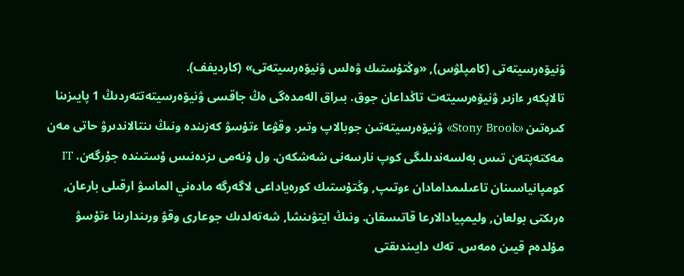ۋنيۆەرسيتەتى (كامپلۋس), «وڭتۇستىك ۋەلس ۋنيۆەرسيتەتى» (كارديفف).
تالاپكەر ءازىر ۋنيۆەرسيتەت تاڭداعان جوق. بىراق الەمدەگى ەڭ جاقسى ۋنيۆەرسيتەتتەردىڭ 1 پايىزىنا كىرەتىن «Stony Brook» ۋنيۆەرسيتەتىن جوبالاپ وتىر. وقۋعا ءتۇسۋ كەزىندە ونىڭ ىنتالاندىرۋ حاتى مەن مەكتەپتەن تىس بەلسەندىلىگى كوپ نارسەنى شەشكەن. ول ۇنەمى ىزدەنىس ۇستىندە جۇرگەن. IT كومپانياسىنان تاعىلىمدامادان ءوتىپ, وڭتۇستىك كورەياداعى لاگەرگە مادەني الماسۋ ارقىلى بارعان, ەرىكتى بولعان, وليمپيادالارعا قاتىسقان. ونىڭ ايتۋىنشا, شەتەلدىك جوعارى وقۋ ورىندارىنا ءتۇسۋ مۇلدەم قيىن ەمەس. تەك دايىندىقتى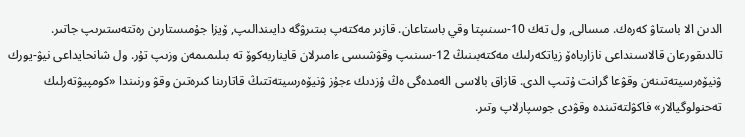الدىن الا باستاۋ كەرەك. مىسالى, ول تەك 10-سىنىپتا وقي باستاعان. قازىر مەكتەپ بىتىرۋگە دايىندالىپ, ۆيزا جۇمىستارىن رەتتەستىرىپ جاتىر.
تالدىقورعان قالاسىنداعى نازارباەۆ زياتكەرلىك مەكتەبىنىڭ 12-سىنىپ وقۋشىسى ءامىرلان قايناربەكوۆ تە بىلىمىمەن وزىپ تۇر. ول شانحايداعى نيۋ-يورك ۋنيۆەرسيتەتىنەن وقۋعا گرانت ۇتىپ الدى. قازاق بالاسى الەمدەگى ەڭ ۇزدىك ءجۇز ۋنيۆەرسيتەتتىڭ قاتارىنا كىرەتىن وقۋ ورنىندا «كومپيۋتەرلىك تەحنولوگيالار» فاكۋلتەتىندە وقۋدى جوسپارلاپ وتىر.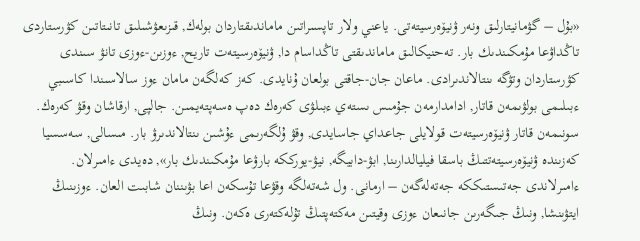«بۇل – گۋمانيتارلىق ونەر ۋنيۆەرسيتەتى. ياعني ولار تاپسىراتىن ماماندىقتاردان بولەك, قىزىعۋشىلىق تانىتاتىن كۋرستاردى تاڭداۋعا مۇمكىندىك بار. تەحنيكالىق ماماندىقتى تاڭداسام دا, ۋنيۆەرسيتەت تاريح, ءوزىن-ءوزى تانۋ سىندى كۋرستاردان وتۋگە ىنتالاندىرادى. ماعان جان-جاقتى بولعان ۇنايدى. كەز كەلگەن مامان ءوز سالاسىندا كاسىبي ءبىلىمى بولۋىمەن قاتار, ادامدارمەن جۇمىس ىستەي ءبىلۋى كەرەك دەپ ەسەپتەيمىن. جالپى, ارقاشان وقۋ كەرەك. سونىمەن قاتار ۋنيۆەرسيتەت قولايلى جاعداي جاسايدى, وقۋ ۇلگەرىمى ءۇشىن ىنتالاندىرۋ بار. مىسالى, سەسسيا كەزىندە ۋنيۆەرسيتەتتىڭ باسقا فيليالدارىنا, ابۋ-دابيگە, نيۋ-يورككە بارۋعا مۇمكىندىك بار», دەيدى ءامىرلان.
ءامىرلاندى جەتىستىككە جەتەلەگەن – ارمانى. ول شەتەلگە وقۋعا تۇسكەن اعا بۋىننان شابىت العان. ءوزىنىڭ ايتۋىنشا, ونىڭ جىگەرىن جانىعان ءوزى وقيتىن مەكتەپتىڭ تۇلەكتەرى ەكەن. ونىڭ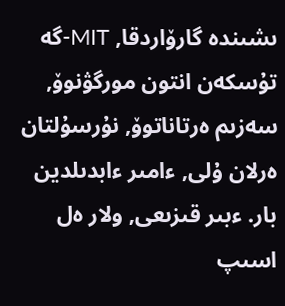ىشىندە گارۆاردقا, MIT-گە تۇسكەن انتون مورگۋنوۆ, سەزىم ەرتاناتوۆ, نۇرسۇلتان ەرلان ۇلى, ءامىر ءابدىلدين بار. ءبىر قىزىعى, ولار ەل اسىپ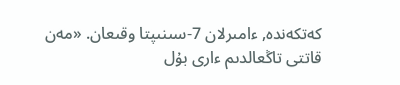كەتكەندە, ءامىرلان 7-سىنىپتا وقىعان. «مەن قاتتى تاڭعالدىم ءارى بۇل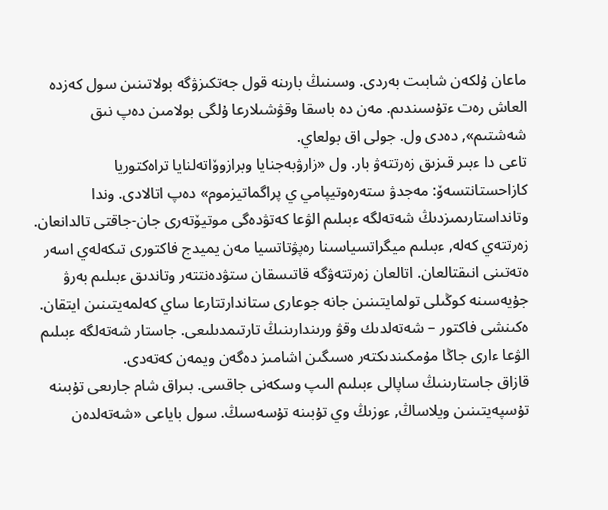ماعان ۇلكەن شابىت بەردى. وسىنىڭ بارىنە قول جەتكىزۋگە بولاتىنىن سول كەزدە العاش رەت ءتۇسىندىم. مەن دە باسقا وقۋشىلارعا ۇلگى بولامىن دەپ نىق شەشتىم», دەدى ول. جولى اق بولعاي.
تاعى دا ءبىر قىزىق زەرتتەۋ بار. ول «زارۋبەجنايا وبرازوۆاتەلنايا تراەكتوريا كازاحستانتسەۆ: مەجدۋ ستەرەوتيپامي ي پراگماتيزموم» دەپ اتالادى. وندا وتانداستارىمىزدىڭ شەتەلگە ءبىلىم الۋعا كەتۋدەگى موتيۆتەرى جان-جاقتى تالدانعان. زەرتتەي كەلە, ءبىلىم ميگراتسياسىنا رەپۋتاتسيا مەن يميدج فاكتورى تىكەلەي اسەر ەتەتىنى انىقتالعان. اتالعان زەرتتەۋگە قاتىسقان ستۋدەنتتەر وتاندىق ءبىلىم بەرۋ جۇيەسىنە كوڭىلى تولمايتىنىن جانە جوعارى ستاندارتتارعا ساي كەلمەيتىنىن ايتقان. ەكىنشى فاكتور – شەتەلدىك وقۋ ورىندارىنىڭ تارتىمدىلىعى. جاستار شەتەلگە ءبىلىم الۋعا ءارى جاڭا مۇمكىندىكتەر ەسىگىن اشامىز دەگەن ويمەن كەتەدى.
قازاق جاستارىنىڭ ساپالى ءبىلىم الىپ وسكەنى جاقسى. بىراق شام جارىعى تۇبىنە تۇسپەيتىنىن ويلاساڭ, ءوزىڭ وي تۇبىنە تۇسەسىڭ. سول باياعى «شەتەلدەن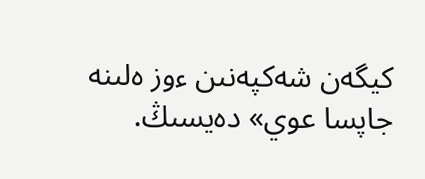كيگەن شەكپەنىن ءوز ەلىنە جاپسا عوي» دەيسىڭ.